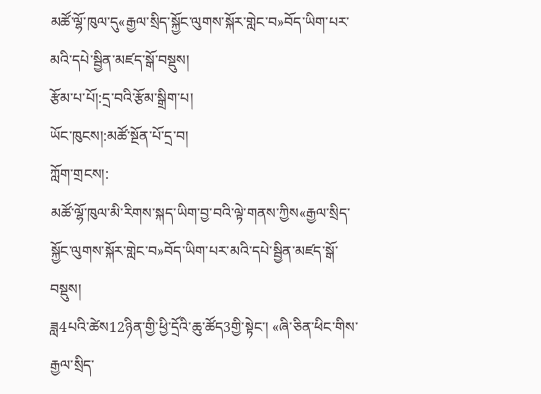མཚོ་ལྷོ་ཁུལ་དུ«རྒྱལ་སྲིད་སྐྱོང་ལུགས་སྐོར་གླེང་བ»བོད་ཡིག་པར་མའི་དཔེ་སྦྱིན་མཛད་སྒོ་བསྡུས།
རྩོམ་པ་པོ།:དྲ་བའི་རྩོམ་སྒྲིག་པ།
ཡོང་ཁུངས།:མཚོ་སྔོན་པོ་དྲ་བ།
ཀློག་གྲངས།:
མཚོ་ལྷོ་ཁུལ་མི་རིགས་སྐད་ཡིག་བྱ་བའི་ལྟེ་གནས་ཀྱིས«རྒྱལ་སྲིད་སྐྱོང་ལུགས་སྐོར་གླེང་བ»བོད་ཡིག་པར་མའི་དཔེ་སྦྱིན་མཛད་སྒོ་བསྡུས།
ཟླ4པའི་ཚེས12ཉིན་གྱི་ཕྱི་དྲོའི་ཆུ་ཚོད3གྱི་སྟེང་། «ཞི་ཅིན་ཕིང་གིས་རྒྱལ་སྲིད་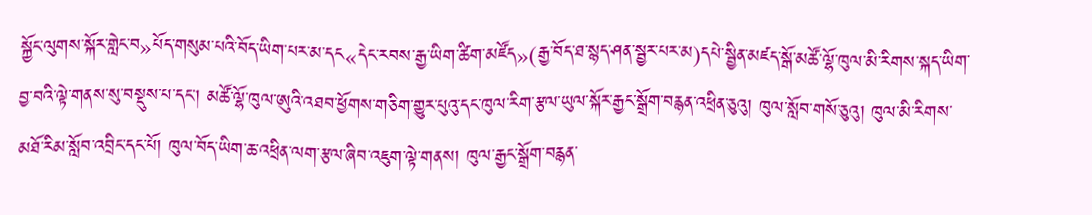སྐྱོང་ལུགས་སྐོར་གླེང་བ»པོད་གསུམ་པའི་བོད་ཡིག་པར་མ་དང«དེང་རབས་རྒྱ་ཡིག་ཚིག་མཛོད»(རྒྱ་བོད་ཐ་སྙད་ཤན་སྦྱར་པར་མ)དཔེ་སྦྱིན་མཛད་སྒོ་མཚོ་ལྷོ་ཁུལ་མི་རིགས་སྐད་ཡིག་བྱ་བའི་ལྟེ་གནས་སུ་བསྡུས་པ་དང་། མཚོ་ལྷོ་ཁུལ་ཨུའི་འཐབ་ཕྱོགས་གཅིག་གྱུར་པུའུ་དང་ཁུལ་རིག་རྩལ་ཡུལ་སྐོར་རྒྱང་སྒྲོག་བརྙན་འཕྲིན་ཅུའུ། ཁུལ་སློབ་གསོ་ཅུའུ། ཁུལ་མི་རིགས་མཐོ་རིམ་སློབ་འབྲིང་དང་པོ། ཁུལ་བོད་ཡིག་ཆ་འཕྲིན་ལག་རྩལ་ཞིབ་འཇུག་ལྟེ་གནས། ཁུལ་རྒྱང་སྒྲོག་བརྙན་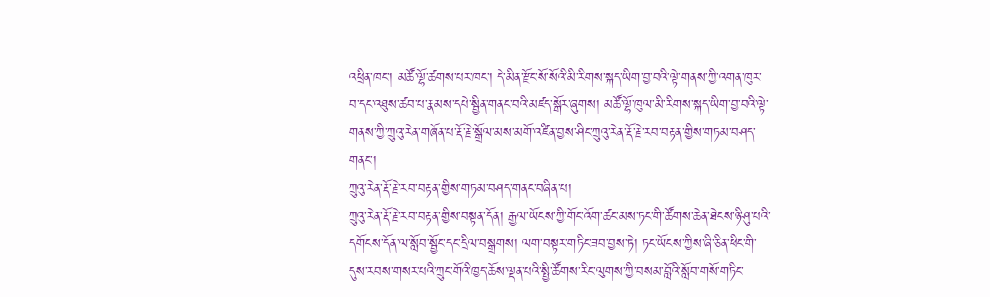འཕྲིན་ཁང་། མཚོ་ལྷོ་ཚགས་པར་ཁང་། དེ་མིན་རྫོང་སོ་སོའི་མི་རིགས་སྐད་ཡིག་བྱ་བའི་ལྟེ་གནས་ཀྱི་འགན་ཁུར་བ་དང་འཐུས་ཚབ་པ་རྣམས་དཔེ་སྦྱིན་གནང་བའི་མཛད་སྒོར་ཞུགས། མཚོ་ལྷོ་ཁུལ་མི་རིགས་སྐད་ཡིག་བྱ་བའི་ལྟེ་གནས་ཀྱི་ཀྲུའུ་རེན་གཞོན་པ་རྡོ་རྗེ་སྒྲོལ་མས་མགོ་འཛིན་བྱས་ཤིང་ཀྲུའུ་རེན་རྡོ་རྗེ་རབ་བརྟན་གྱིས་གཏམ་བཤད་གནང་།
ཀྲུའུ་རེན་རྡོ་རྗེ་རབ་བརྟན་གྱིས་གཏམ་བཤད་གནང་བཞིན་པ།
ཀྲུའུ་རེན་རྡོ་རྗེ་རབ་བརྟན་གྱིས་བསྟན་དོན། རྒྱལ་ཡོངས་ཀྱི་གོང་འོག་ཚང་མས་ཏང་གི་ཚོགས་ཆེན་ཐེངས་ཉི་ཤུ་པའི་དགོངས་དོན་ལ་སློབ་སྦྱོང་དང་དྲིལ་བསྒྲགས། ལག་བསྟར་གཏིང་ཟབ་བྱས་ཏེ། ཏང་ཡོངས་ཀྱིས་ཞི་ཅིན་ཕིང་གི་དུས་རབས་གསར་པའི་ཀྲུང་གོའི་ཁྱད་ཆོས་ལྡན་པའི་སྤྱི་ཚོགས་རིང་ལུགས་ཀྱི་བསམ་བློའི་སློབ་གསོ་གཏིང་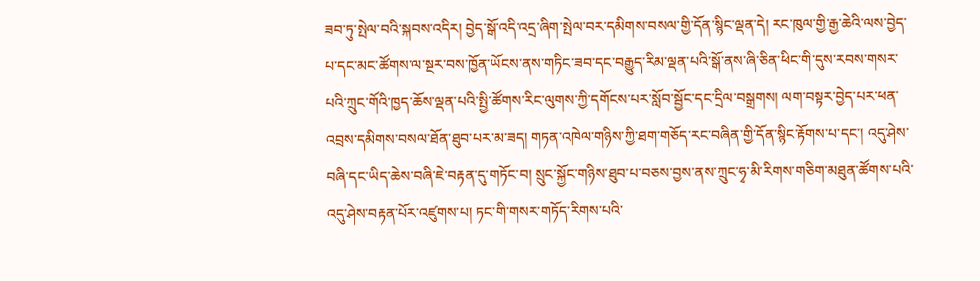ཟབ་ཏུ་སྤེལ་བའི་སྐབས་འདིར། བྱེད་སྒོ་འདི་འདྲ་ཞིག་སྤེལ་བར་དམིགས་བསལ་གྱི་དོན་སྙིང་ལྡན་དེ། རང་ཁུལ་གྱི་རྒྱ་ཆེའི་ལས་བྱེད་པ་དང་མང་ཚོགས་ལ་སྔར་བས་ཁྱོན་ཡོངས་ནས་གཏིང་ཟབ་དང་བརྒྱུད་རིམ་ལྡན་པའི་སྒོ་ནས་ཞི་ཅིན་ཕིང་གི་དུས་རབས་གསར་པའི་ཀྲུང་གོའི་ཁྱད་ཆོས་ལྡན་པའི་སྤྱི་ཚོགས་རིང་ལུགས་ཀྱི་དགོངས་པར་སློབ་སྦྱོང་དང་དྲིལ་བསྒྲགས། ལག་བསྟར་བྱེད་པར་ཕན་འབྲས་དམིགས་བསལ་ཐོན་ཐུབ་པར་མ་ཟད། གཏན་འཁེལ་གཉིས་ཀྱི་ཐག་གཅོད་རང་བཞིན་གྱི་དོན་སྙིང་རྟོགས་པ་དང་། འདུ་ཤེས་བཞི་དང་ཡིད་ཆེས་བཞི་ཇེ་བརྟན་དུ་གཏོང་བ། སྲུང་སྐྱོང་གཉིས་ཐུབ་པ་བཅས་བྱས་ནས་ཀྲུང་ཧྭ་མི་རིགས་གཅིག་མཐུན་ཚོགས་པའི་འདུ་ཤེས་བརྟན་པོར་འཛུགས་པ། ཏང་གི་གསར་གཏོད་རིགས་པའི་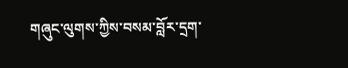གཞུང་ལུགས་ཀྱིས་བསམ་བློར་དྲག་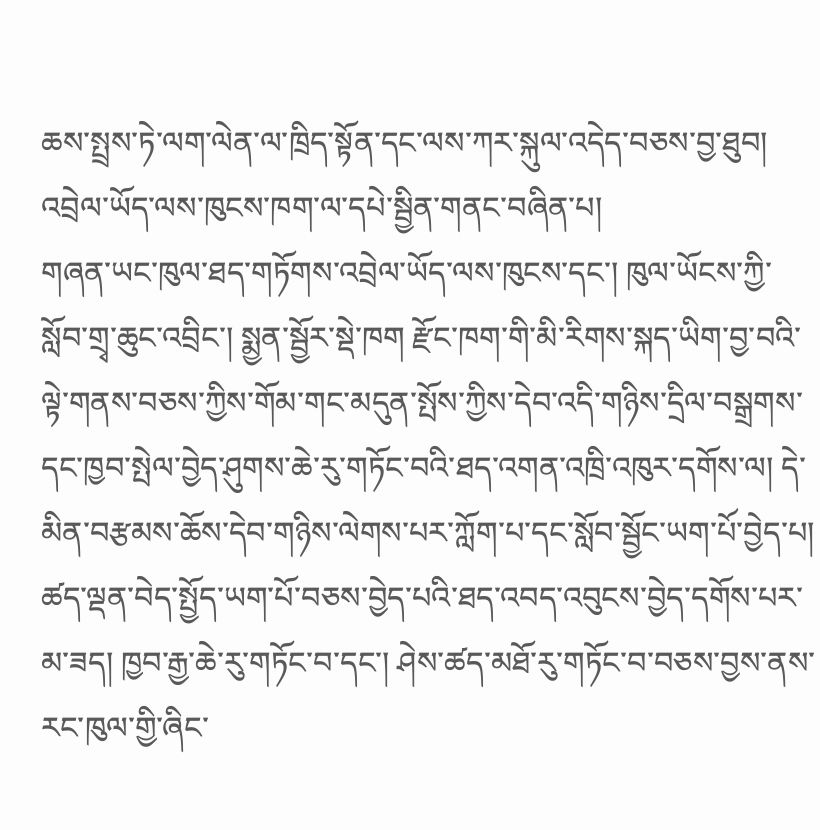ཆས་སྤྲས་ཏེ་ལག་ལེན་ལ་ཁྲིད་སྟོན་དང་ལས་ཀར་སྐུལ་འདེད་བཅས་བྱ་ཐུབ།
འབྲེལ་ཡོད་ལས་ཁུངས་ཁག་ལ་དཔེ་སྦྱིན་གནང་བཞིན་པ།
གཞན་ཡང་ཁུལ་ཐད་གཏོགས་འབྲེལ་ཡོད་ལས་ཁུངས་དང་། ཁུལ་ཡོངས་ཀྱི་སློབ་གྲྭ་ཆུང་འབྲིང་། སྨྱན་སྦྱོར་སྡེ་ཁག རྫོང་ཁག་གི་མི་རིགས་སྐད་ཡིག་བྱ་བའི་ལྟེ་གནས་བཅས་ཀྱིས་གོམ་གང་མདུན་སྤོས་ཀྱིས་དེབ་འདི་གཉིས་དྲིལ་བསྒྲགས་དང་ཁྱབ་སྤེལ་བྱེད་ཤུགས་ཆེ་རུ་གཏོང་བའི་ཐད་འགན་འཁྲི་འཁུར་དགོས་ལ། དེ་མིན་བརྩམས་ཆོས་དེབ་གཉིས་ལེགས་པར་ཀློག་པ་དང་སློབ་སྦྱོང་ཡག་པོ་བྱེད་པ། ཚད་ལྡན་བེད་སྤྱོད་ཡག་པོ་བཅས་བྱེད་པའི་ཐད་འབད་འབུངས་བྱེད་དགོས་པར་མ་ཟད། ཁྱབ་རྒྱ་ཆེ་རུ་གཏོང་བ་དང་། ཤེས་ཚད་མཐོ་རུ་གཏོང་བ་བཅས་བྱས་ནས་རང་ཁུལ་གྱི་ཞིང་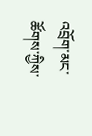འབྲོག་མང་ཚོགས་ཀྱིས་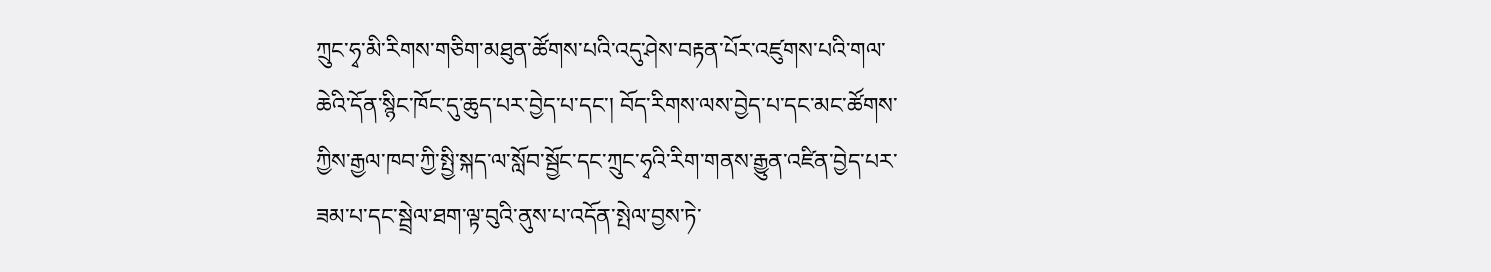ཀྲུང་ཧྭ་མི་རིགས་གཅིག་མཐུན་ཚོགས་པའི་འདུ་ཤེས་བརྟན་པོར་འཛུགས་པའི་གལ་ཆེའི་དོན་སྙིང་ཁོང་དུ་ཆུད་པར་བྱེད་པ་དང་། བོད་རིགས་ལས་བྱེད་པ་དང་མང་ཚོགས་ཀྱིས་རྒྱལ་ཁབ་ཀྱི་སྤྱི་སྐད་ལ་སློབ་སྦྱོང་དང་ཀྲུང་ཧྭའི་རིག་གནས་རྒྱུན་འཛིན་བྱེད་པར་ཟམ་པ་དང་སྦྲེལ་ཐག་ལྟ་བུའི་ནུས་པ་འདོན་སྤེལ་བྱས་ཏེ་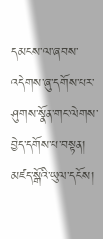དམངས་ལ་ཞབས་འདེགས་ཞུ་དགོས་པར་ཤུགས་སྣོན་གང་ལེགས་བྱེད་དགོས་པ་བསྟན།
མཛད་སྒོའི་ཡུལ་དངོས།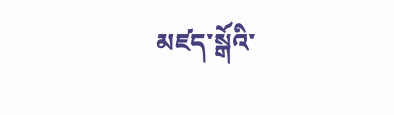མཛད་སྒོའི་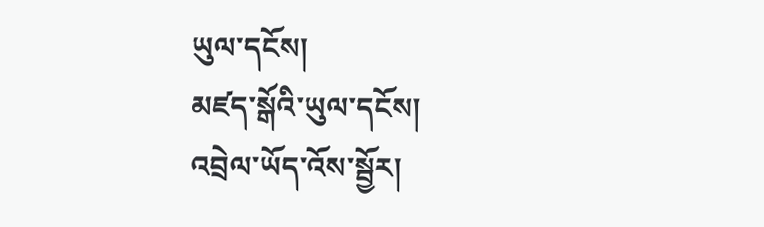ཡུལ་དངོས།
མཛད་སྒོའི་ཡུལ་དངོས།
འབྲེལ་ཡོད་འོས་སྦྱོར།